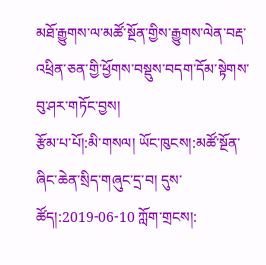མཐོ་རྒྱུགས་ལ་མཚོ་སྔོན་གྱིས་རྒྱུགས་ལེན་བརྡ་འཕྲིན་ཅན་གྱི་ཕྱོགས་བསྡུས་བདག་དོམ་སྟེགས་བུ་ཤར་གཏོང་བྱས།
རྩོམ་པ་པོ།:མི་གསལ། ཡོང་ཁུངས།:མཚོ་སྔོན་ཞིང་ཆེན་སྲིད་གཞུང་དྲ་བ། དུས་ཚོད།:2019-06-10 ཀློག་གྲངས།: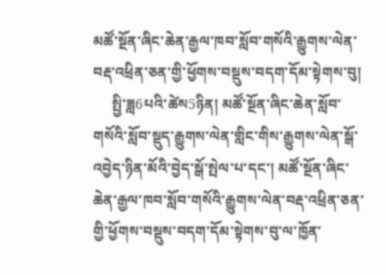མཚོ་སྔོན་ཞིང་ཆེན་རྒྱལ་ཁབ་སློབ་གསོའི་རྒྱུགས་ལེན་བརྡ་འཕྲིན་ཅན་གྱི་ཕྱོགས་བསྡུས་བདག་དོམ་སྟེགས་བུ།
     སྤྱི་ཟླ6པའི་ཚེས5ཉིན། མཚོ་སྔོན་ཞིང་ཆེན་སློབ་གསོའི་སློབ་སྡུད་རྒྱུགས་ལེན་གླིང་གིས་རྒྱུགས་ལེན་སྒོ་འབྱེད་ཉིན་མོའི་བྱེད་སྒོ་སྤེལ་པ་དང་། མཚོ་སྔོན་ཞིང་ཆེན་རྒྱལ་ཁབ་སློབ་གསོའི་རྒྱུགས་ལེན་བརྡ་འཕྲིན་ཅན་གྱི་ཕྱོགས་བསྡུས་བདག་དོམ་སྟེགས་བུ་ལ་ཁྱོན་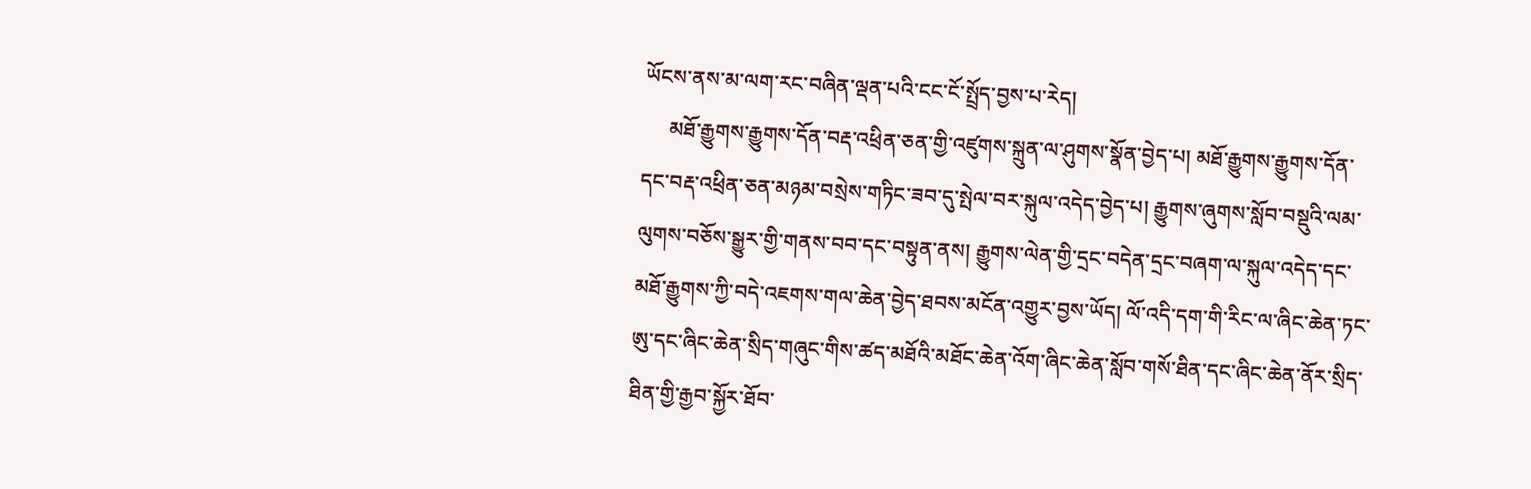ཡོངས་ནས་མ་ལག་རང་བཞིན་ལྡན་པའི་ངང་ངོ་སྤྲོད་བྱས་པ་རེད།
     མཐོ་རྒྱུགས་རྒྱུགས་དོན་བརྡ་འཕྲིན་ཅན་གྱི་འཛུགས་སྐྲུན་ལ་ཤུགས་སྣོན་བྱེད་པ། མཐོ་རྒྱུགས་རྒྱུགས་དོན་དང་བརྡ་འཕྲིན་ཅན་མཉམ་བསྲེས་གཏིང་ཟབ་དུ་སྤེལ་བར་སྐུལ་འདེད་བྱེད་པ། རྒྱུགས་ཞུགས་སློབ་བསྡུའི་ལམ་ལུགས་བཅོས་སྒྱུར་གྱི་གནས་བབ་དང་བསྟུན་ནས། རྒྱུགས་ལེན་གྱི་དྲང་བདེན་དྲང་བཞག་ལ་སྐུལ་འདེད་དང་མཐོ་རྒྱུགས་ཀྱི་བདེ་འཇགས་གལ་ཆེན་བྱེད་ཐབས་མངོན་འགྱུར་བྱས་ཡོད། ལོ་འདི་དག་གི་རིང་ལ་ཞིང་ཆེན་ཏང་ཨུ་དང་ཞིང་ཆེན་སྲིད་གཞུང་གིས་ཚད་མཐོའི་མཐོང་ཆེན་འོག་ཞིང་ཆེན་སློབ་གསོ་ཐིན་དང་ཞིང་ཆེན་ནོར་སྲིད་ཐིན་གྱི་རྒྱབ་སྐྱོར་ཐོབ་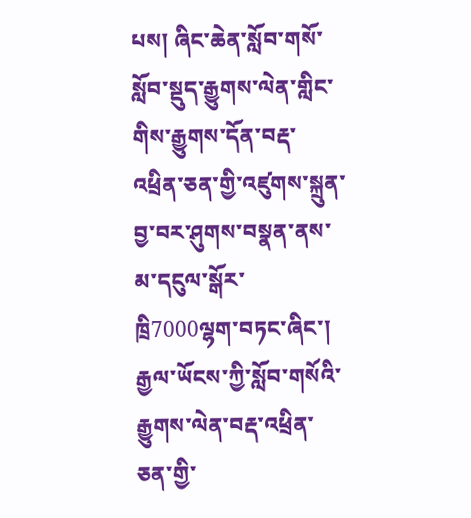པས། ཞིང་ཆེན་སློབ་གསོ་སློབ་སྡུད་རྒྱུགས་ལེན་གླིང་གིས་རྒྱུགས་དོན་བརྡ་འཕྲིན་ཅན་གྱི་འཛུགས་སྐྲུན་བྱ་བར་ཤུགས་བསྣན་ནས་མ་དངུལ་སྒོར་ཁྲི7000ལྷག་བཏང་ཞིང་། རྒྱལ་ཡོངས་ཀྱི་སློབ་གསོའི་རྒྱུགས་ལེན་བརྡ་འཕྲིན་ཅན་གྱི་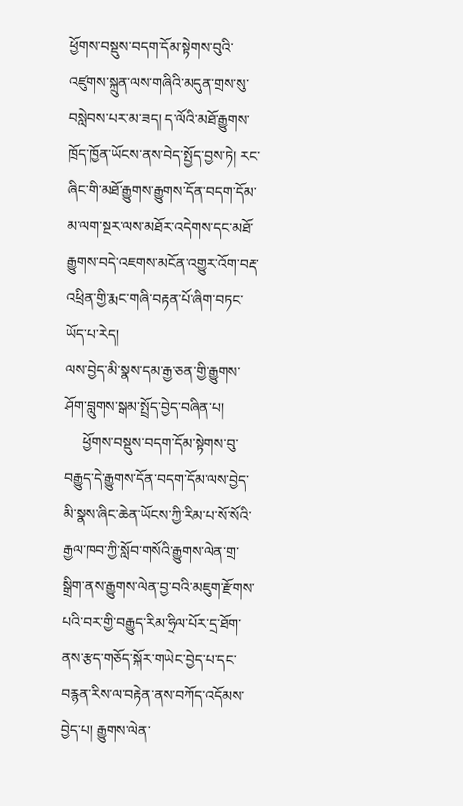ཕྱོགས་བསྡུས་བདག་དོམ་སྟེགས་བུའི་འཛུགས་སྐྲུན་ལས་གཞིའི་མདུན་གྲས་སུ་བསླེབས་པར་མ་ཟད། ད་ལོའི་མཐོ་རྒྱུགས་ཁྲོད་ཁྱོན་ཡོངས་ནས་བེད་སྤྱོད་བྱས་ཏེ། རང་ཞིང་གི་མཐོ་རྒྱུགས་རྒྱུགས་དོན་བདག་དོམ་མ་ལག་སྔར་ལས་མཐོར་འདེགས་དང་མཐོ་རྒྱུགས་བདེ་འཇགས་མངོན་འགྱུར་འོག་བརྡ་འཕྲིན་གྱི་རྨང་གཞི་བརྟན་པོ་ཞིག་བཏང་ཡོད་པ་རེད།
ལས་བྱེད་མི་སྣས་དམ་རྒྱ་ཅན་གྱི་རྒྱུགས་ཤོག་བླུགས་སྒམ་སྤྲོད་བྱེད་བཞིན་པ།
     ཕྱོགས་བསྡུས་བདག་དོམ་སྟེགས་བུ་བརྒྱུད་དེ་རྒྱུགས་དོན་བདག་དོམ་ལས་བྱེད་མི་སྣས་ཞིང་ཆེན་ཡོངས་ཀྱི་རིམ་པ་སོ་སོའི་རྒྱལ་ཁབ་ཀྱི་སློབ་གསོའི་རྒྱུགས་ལེན་གྲ་སྒྲིག་ནས་རྒྱུགས་ལེན་བྱ་བའི་མཇུག་རྫོགས་པའི་བར་གྱི་བརྒྱུད་རིམ་ཧྲིལ་པོར་དྲ་ཐོག་ནས་རྩད་གཅོད་སྐོར་གཡེང་བྱེད་པ་དང་བརྙན་རིས་ལ་བརྟེན་ནས་བཀོད་འདོམས་བྱེད་པ། རྒྱུགས་ལེན་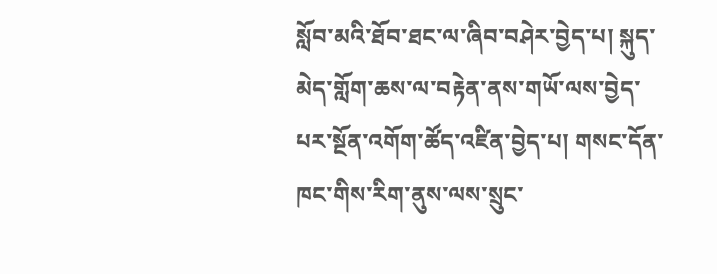སློབ་མའི་ཐོབ་ཐང་ལ་ཞིབ་བཤེར་བྱེད་པ། སྐུད་མེད་གློག་ཆས་ལ་བརྟེན་ནས་གཡོ་ལས་བྱེད་པར་སྔོན་འགོག་ཚོད་འཛིན་བྱེད་པ། གསང་དོན་ཁང་གིས་རིག་ནུས་ལས་སྲུང་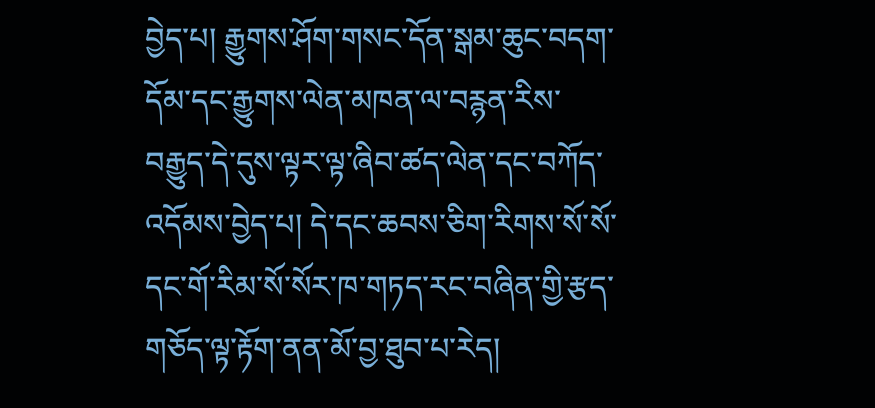བྱེད་པ། རྒྱུགས་ཤོག་གསང་དོན་སྒམ་ཆུང་བདག་དོམ་དང་རྒྱུགས་ལེན་མཁན་ལ་བརྙན་རིས་བརྒྱུད་དེ་དུས་ལྟར་ལྟ་ཞིབ་ཚད་ལེན་དང་བཀོད་འདོམས་བྱེད་པ། དེ་དང་ཆབས་ཅིག་རིགས་སོ་སོ་དང་གོ་རིམ་སོ་སོར་ཁ་གཏད་རང་བཞིན་གྱི་རྩད་གཅོད་ལྟ་རྟོག་ནན་མོ་བྱ་ཐུབ་པ་རེད།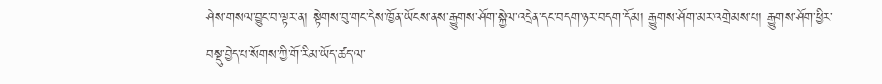ཤེས་གསལ་བྱུང་བ་ལྟར་ན། སྟེགས་བུ་གང་དེས་ཁྱོན་ཡོངས་ནས་རྒྱུགས་ཤོག་སྐྱེལ་འདྲེན་དང་བདག་ཉར་བདག་དོམ། རྒྱུགས་ཤོག་མར་འགྲེམས་པ། རྒྱུགས་ཤོག་ཕྱིར་བསྡུ་བྱེད་པ་སོགས་ཀྱི་གོ་རིམ་ཡོད་ཚད་ལ་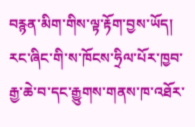བརྙན་མིག་གིས་ལྟ་རྟོག་བྱས་ཡོད། རང་ཞིང་གི་ས་ཁོངས་ཧྲིལ་པོར་ཁྱབ་རྒྱ་ཆེ་བ་དང་རྒྱུགས་གནས་ཁ་འཐོར་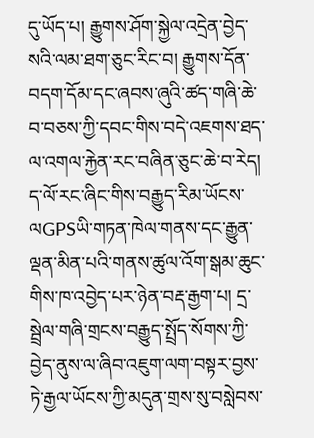དུ་ཡོད་པ། རྒྱུགས་ཤོག་སྐྱེལ་འདྲེན་བྱེད་སའི་ལམ་ཐག་ཅུང་རིང་བ། རྒྱུགས་དོན་བདག་དོམ་དང་ཞབས་ཞུའི་ཚད་གཞི་ཆེ་བ་བཅས་ཀྱི་དབང་གིས་བདེ་འཇགས་ཐད་ལ་འགལ་རྐྱེན་རང་བཞིན་ཅུང་ཆེ་བ་རེད། ད་ལོ་རང་ཞིང་གིས་བརྒྱུད་རིམ་ཡོངས་ལGPSཡི་གཏན་ཁེལ་གནས་དང་རྒྱུན་ལྡན་མིན་པའི་གནས་ཚུལ་འོག་སྒམ་ཆུང་གིས་ཁ་འབྱེད་པར་ཉེན་བརྡ་རྒྱག་པ། དྲ་སྦྲེལ་གཞི་གྲངས་བརྒྱུད་སྤྲོད་སོགས་ཀྱི་བྱེད་ནུས་ལ་ཞིབ་འཇུག་ལག་བསྟར་བྱས་ཏེ་རྒྱལ་ཡོངས་ཀྱི་མདུན་གྲས་སུ་བསླེབས་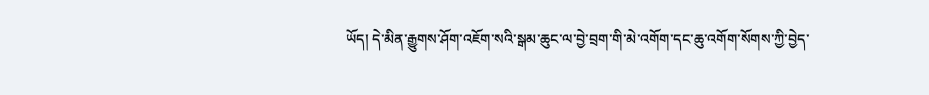ཡོད། དེ་མིན་རྒྱུགས་ཤོག་འཇོག་སའི་སྒམ་ཆུང་ལ་བྱེ་བྲག་གི་མེ་འགོག་དང་ཆུ་འགོག་སོགས་ཀྱི་བྱེད་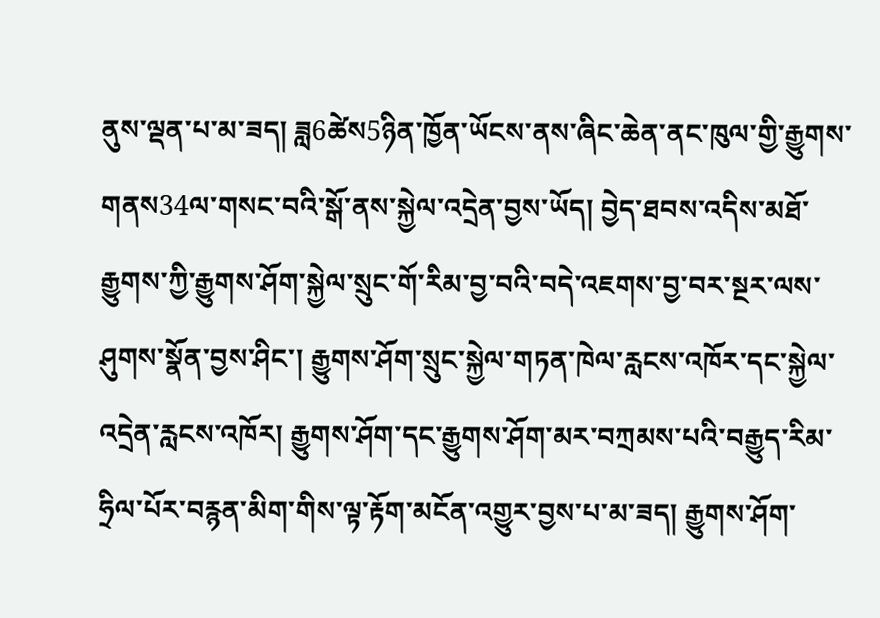ནུས་ལྡན་པ་མ་ཟད། ཟླ6ཚེས5ཉིན་ཁྱོན་ཡོངས་ནས་ཞིང་ཆེན་ནང་ཁུལ་གྱི་རྒྱུགས་གནས34ལ་གསང་བའི་སྒོ་ནས་སྐྱེལ་འདྲེན་བྱས་ཡོད། བྱེད་ཐབས་འདིས་མཐོ་རྒྱུགས་ཀྱི་རྒྱུགས་ཤོག་སྐྱེལ་སྲུང་གོ་རིམ་བྱ་བའི་བདེ་འཇགས་བྱ་བར་སྔར་ལས་ཤུགས་སྣོན་བྱས་ཤིང་། རྒྱུགས་ཤོག་སྲུང་སྐྱེལ་གཏན་ཁེལ་རླངས་འཁོར་དང་སྐྱེལ་འདྲེན་རླངས་འཁོར། རྒྱུགས་ཤོག་དང་རྒྱུགས་ཤོག་མར་བཀྲམས་པའི་བརྒྱུད་རིམ་ཧྲིལ་པོར་བརྙན་མིག་གིས་ལྟ་རྟོག་མངོན་འགྱུར་བྱས་པ་མ་ཟད། རྒྱུགས་ཤོག་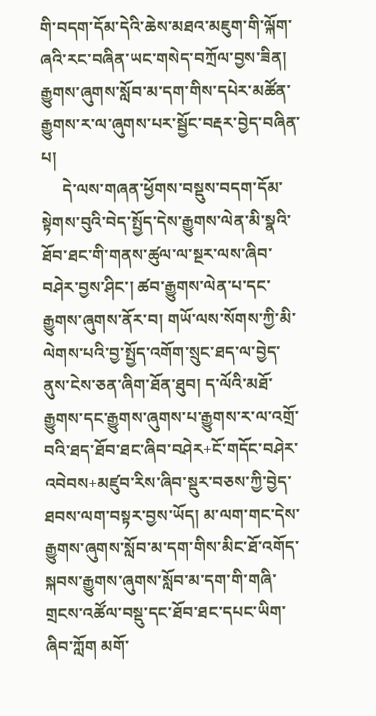གི་བདག་དོམ་དེའི་ཆེས་མཐའ་མཇུག་གི་ལྐོག་ཞའི་རང་བཞིན་ཡང་གསེད་བཀྲོལ་བྱས་ཟིན།
རྒྱུགས་ཞུགས་སློབ་མ་དག་གིས་དཔེར་མཚོན་རྒྱུགས་ར་ལ་ཞུགས་པར་སྦྱོང་བརྡར་བྱེད་བཞིན་པ།
     དེ་ལས་གཞན་ཕྱོགས་བསྡུས་བདག་དོམ་སྟེགས་བུའི་བེད་སྤྱོད་དེས་རྒྱུགས་ལེན་མི་སྣའི་ཐོབ་ཐང་གི་གནས་ཚུལ་ལ་སྔར་ལས་ཞིབ་བཤེར་བྱས་ཤིང་། ཚབ་རྒྱུགས་ལེན་པ་དང་རྒྱུགས་ཞུགས་ནོར་བ། གཡོ་ལས་སོགས་ཀྱི་མི་ལེགས་པའི་བྱ་སྤྱོད་འགོག་སྲུང་ཐད་ལ་བྱེད་ནུས་ངེས་ཅན་ཞིག་ཐོན་ཐུབ། ད་ལོའི་མཐོ་རྒྱུགས་དང་རྒྱུགས་ཞུགས་པ་རྒྱུགས་ར་ལ་འགྲོ་བའི་ཐད་ཐོབ་ཐང་ཞིབ་བཤེར+ངོ་གདོང་བཤེར་འབེབས+མཛུབ་རིས་ཞིབ་སྡུར་བཅས་ཀྱི་བྱེད་ཐབས་ལག་བསྟར་བྱས་ཡོད། མ་ལག་གང་དེས་རྒྱུགས་ཞུགས་སློབ་མ་དག་གིས་མིང་ཐོ་འགོད་སྐབས་རྒྱུགས་ཞུགས་སློབ་མ་དག་གི་གཞི་གྲངས་འཚོལ་བསྡུ་དང་ཐོབ་ཐང་དཔང་ཡིག་ཞིབ་ཀློག མགོ་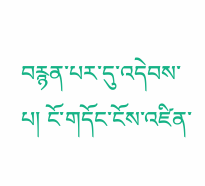བརྙན་པར་དུ་འདེབས་པ། ངོ་གདོང་ངོས་འཛིན་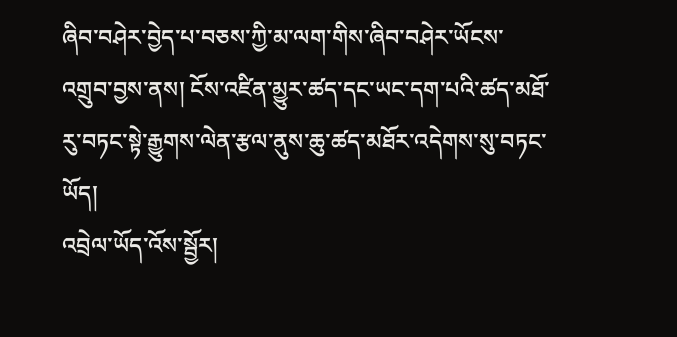ཞིབ་བཤེར་བྱེད་པ་བཅས་ཀྱི་མ་ལག་གིས་ཞིབ་བཤེར་ཡོངས་འགྲུབ་བྱས་ནས། ངོས་འཛིན་མྱུར་ཚད་དང་ཡང་དག་པའི་ཚད་མཐོ་རུ་བཏང་སྟེ་རྒྱུགས་ལེན་རྩལ་ནུས་ཆུ་ཚད་མཐོར་འདེགས་སུ་བཏང་ཡོད།
འབྲེལ་ཡོད་འོས་སྦྱོར།